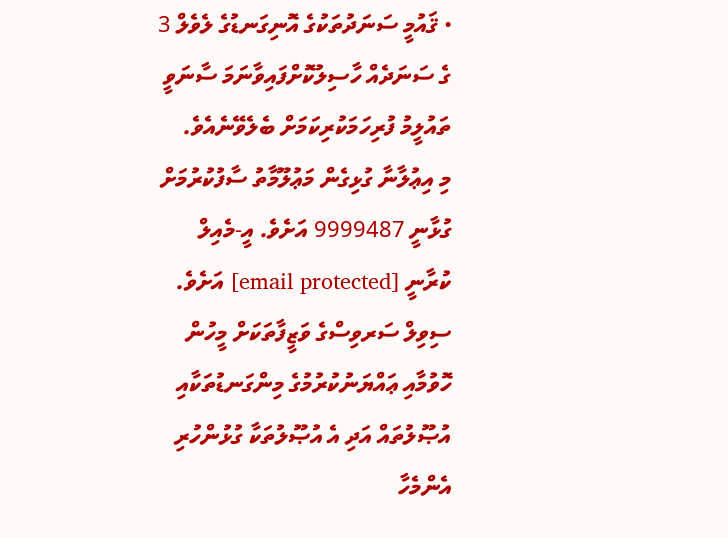• ޤައުމީ ސަނަދުތަކުގެ އޮނިގަނޑުގެ ލެވެލް 3 ގެ ސަނަދެއް ހާސިލުކޮށްފައިވާނަމަ ސާނަވީ ތައުލީމު ފުރިހަމަކުރިކަމަށް ބެލެވޭނެއެވެ.
މި އިޢުލާނާ ގުޅިގެން މަޢުލޫމާތު ސާފުކުރުމަށް ގުޅާނީ 9999487 އަށެވެ. އީ-މެއިލް ކުރާނީ [email protected] އަށެވެ. ސިވިލް ސަރވިސްގެ ވަޒީފާތަކަށް މީހުން ހޮވުމާއި ޢައްޔަނުކުރުމުގެ މިންގަނޑުތަކާއި އުޞޫލުތައް އަދި އެ އުޞޫލުތަކާ ގުޅުންހުރި އެންމެހާ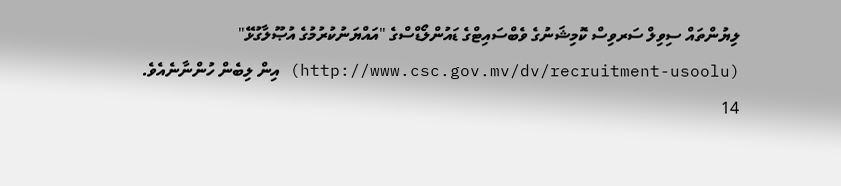ލިޔުންތައް ސިވިލް ސަރވިސް ކޮމިޝަނުގެ ވެބްސައިޓްގެ ޑައުންލޯޑްސްގެ "އައްޔަނުކުރުމުގެ އުޞޫލާގުޅޭ" (http://www.csc.gov.mv/dv/recruitment-usoolu) އިން ލިބެން ހުންނާނެއެވެ.
14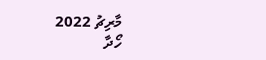މާރިޗު 2022
ހޯދާ